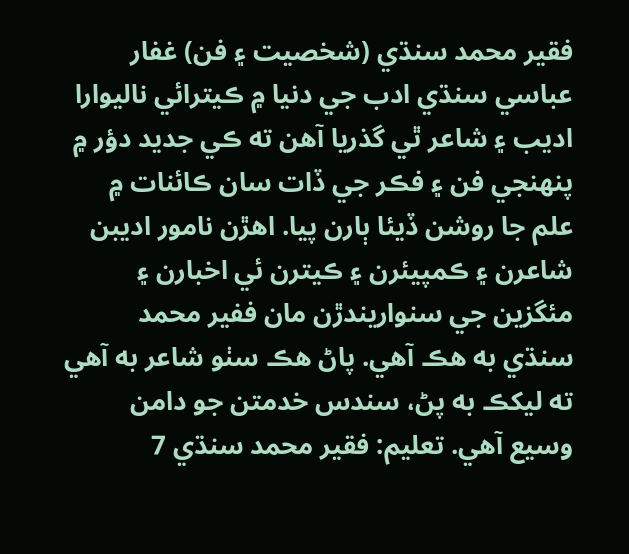فقير محمد سنڌي (شخصيت ۽ فن) غفار عباسي سنڌي ادب جي دنيا ۾ ڪيترائي ناليوارا اديب ۽ شاعر ٿي گذريا آهن ته ڪي جديد دؤر ۾ پنهنجي فن ۽ فڪر جي ڏات سان ڪائنات ۾ علم جا روشن ڏيئا ٻارن پيا. اهڙن نامور اديبن شاعرن ۽ ڪمپيئرن ۽ ڪيترن ئي اخبارن ۽ مئگزين جي سنواريندڙن مان ففير محمد سنڌي به هڪ آهي. پاڻ هڪ سٺو شاعر به آهي ته ليکڪ به پڻ، سندس خدمتن جو دامن وسيع آهي. تعليم: فقير محمد سنڌي 7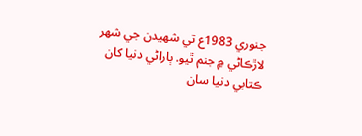جنوري 1983ع تي شهيدن جي شهر لاڙڪاڻي ۾ جنم ٿيو. ٻاراڻي دنيا کان ڪتابي دنيا سان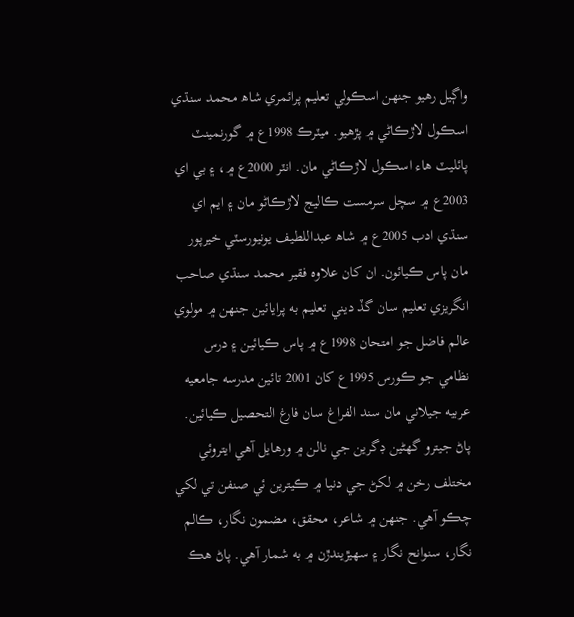واڳيل رهيو جنهن اسڪولي تعليم پرائمري شاھ محمد سنڌي اسڪول لاڙڪاڻي ۾ پڙهيو. ميٽرڪ 1998ع ۾ گورنمينٽ پائليٽ هاء اسڪول لاڙڪاڻي مان. انٽر 2000ع ۾، ۽ بي اي 2003ع ۾ سچل سرمست ڪاليج لاڙڪاڻو مان ۽ ايم اي سنڌي ادب 2005ع ۾ شاھ عبداللطيف يونيورسٽي خيرپور مان پاس ڪيائون. ان کان علاوه فقير محمد سنڌي صاحب انگريزي تعليم سان گڏ ديني تعليم به پرايائين جنهن ۾ مولوي عالم فاضل جو امتحان 1998ع ۾ پاس ڪيائين ۽ درس نظامي جو ڪورس 1995ع کان 2001 تائين مدرسه جامعيه عربيه جيلاني مان سند الفراغ سان فارغ التحصيل ڪيائين. پاڻ جيترو گھڻين ڊگرين جي نالن ۾ ورهايل آهي ايتروئي مختلف رخن ۾ لکڻ جي دنيا ۾ ڪيترين ئي صنفن تي لکي چڪو آهي. جنهن ۾ شاعر، محقق، مضمون نگار، ڪالم نگار، سنوانح نگار ۽ سهيڙيندڙن ۾ به شمار آهي. پاڻ هڪ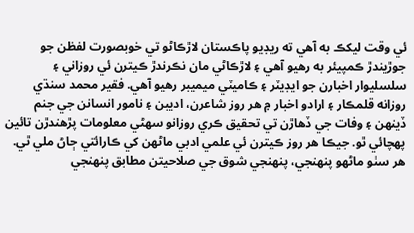ئي وقت ليکڪ به آهي ته ريڊيو پاڪستان لاڙڪاڻو تي خوبصورت لفظن جو جوڙيندڙ ڪمپيئر به رهيو آهي ۽ لاڙڪاڻي مان نڪرندڙ ڪيترن ئي روزاني ۽ سلسليوار اخبارن جو ايڊيٽر ۽ ڪاميٽي ميميبر رهيو آهي. فقير محمد سنڌي روزانه قلمڪار ۽ ارادو اخبار ۾ هر روز شاعرن، اديبن ۽ نامور انسانن جي جنم ڏينهن ۽ وفات جي ڏهاڙن تي تحقيق ڪري روزانو سھڻي معلومات پڙهندڙن تائين پهچائي ٿو. جيڪا هر روز ڪيترن ئي علمي ادبي ماڻھن کي ڪارائتي ڄاڻ ملي ٿي. هر سٺو ماڻهو پنهنجي، پنهنجي شوق جي صلاحيتن مطابق پنهنجي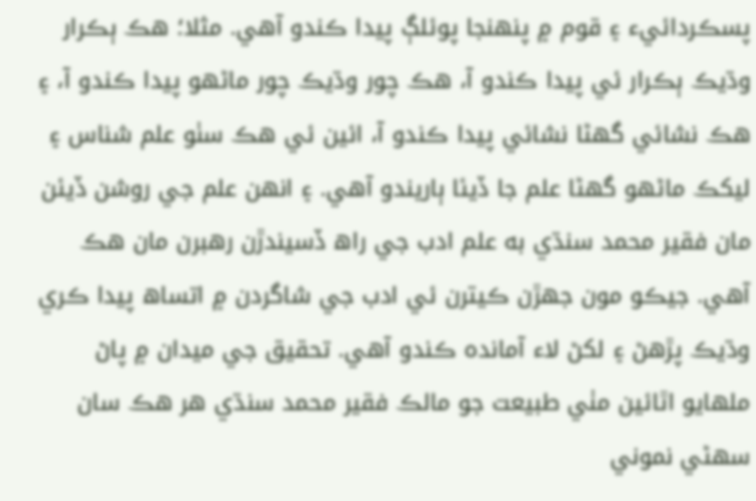پسڪردائيء ۽ قوم ۾ پنهنجا پوئلڳ پيدا ڪندو آهي. مثلا؛ هڪ ٻڪرار وڌيڪ ٻڪرار ئي پيدا ڪندو آ، هڪ چور وڌيڪ چور ماڻهو پيدا ڪندو آ، ۽ هڪ نشائي گھڻا نشائي پيدا ڪندو آ، ائين ئي هڪ سٺو علم شناس ۽ ليکڪ ماڻهو گھڻا علم جا ڏيئا ٻاريندو آهي. ۽ انهن علم جي روشن ڏيئن مان فقير محمد سنڌي به علم ادب جي راھ ڏسيندڙن رهبرن مان هڪ آهي. جيڪو مون جهڙن ڪيترن ئي ادب جي شاگردن ۾ اتساھ پيدا ڪري وڌيڪ پڙھڻ ۽ لکڻ لاء آمانده ڪندو آهي. تحقيق جي ميدان ۾ پاڻ ملهايو اٿائين مٺي طبيعت جو مالڪ فقير محمد سنڌي هر هڪ سان سهڻي نموني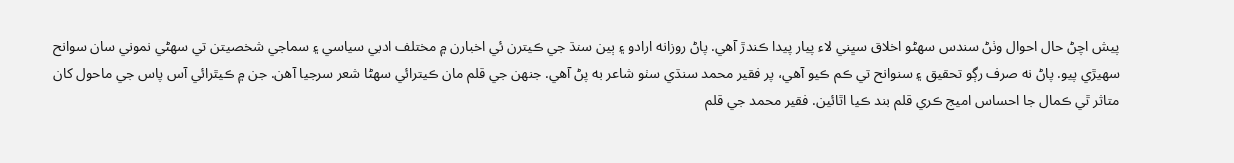پيش اچڻ حال احوال وٺڻ سندس سھڻو اخلاق سڀني لاء پيار پيدا ڪندڙ آهي. پاڻ روزانه ارادو ۽ ٻين سنڌ جي ڪيترن ئي اخبارن ۾ مختلف ادبي سياسي ۽ سماجي شخصيتن تي سهڻي نموني سان سوانح سهيڙي پيو. پاڻ نه صرف رڳو تحقيق ۽ سنوانح تي ڪم ڪيو آهي، پر فقير محمد سنڌي سٺو شاعر به پڻ آهي. جنهن جي قلم مان ڪيترائي سهڻا شعر سرجيا آهن. جن ۾ ڪيٿرائي آس پاس جي ماحول کان متاثر ٿي ڪمال جا احساس اميج ڪري قلم بند ڪيا اٿائين. فقير محمد جي قلم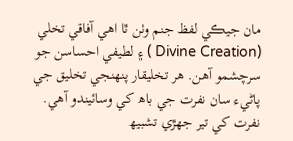مان جيڪي لفظ جنم وٺن ٿا اهي آفاقي تخلي (Divine Creation ) ۽ لطيفي احساسن جو سرچشمو آهن. هر تخليقار پنهنجي تخليق جي پاڻيء سان نفرت جي باھ کي وسائيندو آهي. نفرت کي تير جهڙي تشبيھ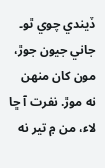ڏيندي چوي ٿو۔ جاني جيون جوڙ، مون کان منهن نه موڙ. نفرت آ ڇا لاء، من ۾ تير نه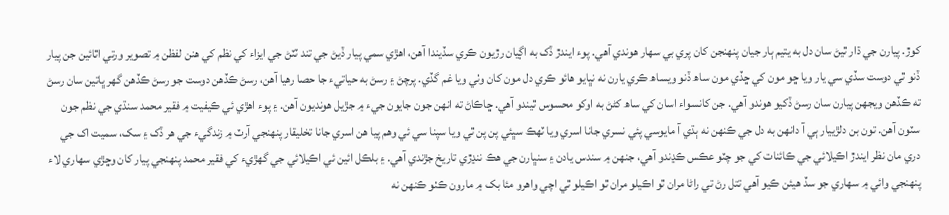کوڙ. پيارن جي ڌار ٿيڻ سان دل به يتيم ٻار جيان پنهنجن کان پري بي سهار هوندي آهي. پوء ايندڙ ڏک به اڳيان رڙيون ڪري سڏيندا آهن، اهڙي سمي پيار ڏيڻ جي تند ٽٽڻ جي ايزاء کي نظم کي هنن لفظن ۾ تصوير ورتي اٿائين جن پيار ڏنو ٿي دوست سڏي سي يار ويا ڇو مون کي ڇڏي مون ساھ ڏنو ويساھ ڪري يارن نه نڀايو هائو ڪري دل مون کان وٺي ويا غم گڏي. پرچڻ ۽ رسڻ به حياتيء جا حصا رهيا آهن، رسڻ ڪڏهن دوست جو رسڻ ڪڏهن گھر ڀاتين سان رسڻ ته ڪڏهن ويجھن پيارن سان رسڻ ڏکيو هوندو آهي. جن کانسواء اسان کي ساھ کڻڻ به اوکو محسوس ٿيندو آهي. ڇاڪاڻ ته انهن جون جايون جيء ۾ جڙيل هونديون آهن. ۽ پوء اهڙي ئي ڪيفيت ۾ فقير محمد سنڌي جي نظم جون سٽون آهن. تون بن دلڙييار ٻي آ دانهن به دل جي ڪنهن نه ٻڌي آ مايوسي پئي نسري جانا اسري ويا ٽھڪ سڀئي پن پن ٿي ويا سپنا سي ئي وهم پيا هن اسري جانا تخليقار پنهنجي آرٽ ۾ زندگيء جي هر ڏک ۽ سک، سميت اک جي دري مان نظر ايندڙ اڪيلائي جي ڪائنات کي جو چٽو عڪس ڪڍندو آهي، جنهن ۾ سندس يادن ۽ سنڀارن جي هڪ ننڍڙي تاريخ جڙندي آهي. ۽ بلڪل ائين ئي اڪيلائي جي گھڙيء کي فقير محمد پنهنجي پيار کان وڇڙي سهاري لاء پنهنجي وائي ۾ سهاري جو سڏ هيئن ڪيو آهي تتل رڻ تي راڻا مران ٿو اڪيلو مران ٿو اڪيلو ٿي اچي واهرو مئا بک ۾ مارون ڪٺو ڪنهن نه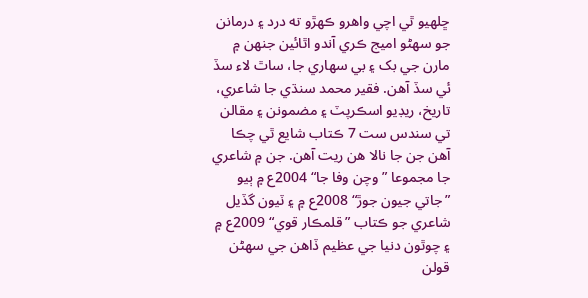ڇلهيو ٿي اچي واهرو ڪهڙو ته درد ۽ درمانن جو سهڻو اميج ڪري آندو اٿائين جنهن ۾ مارن جي بک ۽ بي سهاري جا، ساٿ لاء سڏ ئي سڏ آهن. فقير محمد سنڌي جا شاعري، تاريخ، ريڊيو اسڪرپٽ ۽ مضمونن ۽ مقالن تي سندس ست 7 ڪتاب شايع ٿي چڪا آهن جن جا نالا هن ريت آهن. جن ۾ شاعري جا مجموعا ”وچن وفا جا“ 2004ع ۾ ٻيو ”جاتي جيون جوڙ“ 2008ع ۾ ۽ ٽيون گڏيل شاعري جو ڪتاب ”قلمڪار قوي“ 2009ع ۾ ۽ چوٿون دنيا جي عظيم ڏاهن جي سهڻن قولن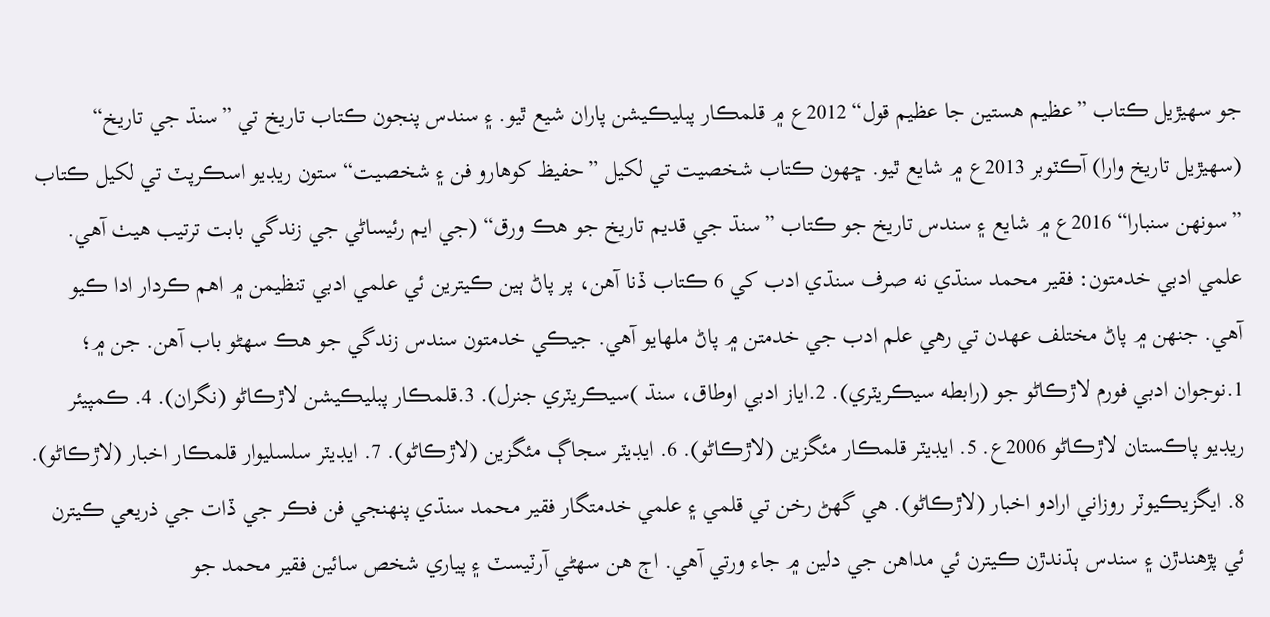جو سهيڙيل ڪتاب ”عظيم هستين جا عظيم قول“ 2012ع ۾ قلمڪار پبليڪيشن پاران شيع ٿيو. ۽ سندس پنجون ڪتاب تاريخ تي ”سنڌ جي تاريخ“ (سهيڙيل تاريخ وارا) آڪٽوبر 2013ع ۾ شايع ٿيو. ڇهون ڪتاب شخصيت تي لکيل ”حفيظ کوهارو فن ۽ شخصيت“ ستون ريڊيو اسڪرپٽ تي لکيل ڪتاب ”سونهن سنبارا“ 2016ع ۾ شايع ۽ سندس تاريخ جو ڪتاب ”سنڌ جي قديم تاريخ جو هڪ ورق“ (جي ايم رئيساڻي جي زندگي بابت ترتيب هيٺ آهي. علمي ادبي خدمتون: فقير محمد سنڌي نه صرف سنڌي ادب کي 6 ڪتاب ڏنا آهن، پر پاڻ ٻين ڪيترين ئي علمي ادبي تنظيمن ۾ اهم ڪردار ادا ڪيو آهي. جنهن ۾ پاڻ مختلف عهدن تي رهي علم ادب جي خدمتن ۾ پاڻ ملهايو آهي. جيڪي خدمتون سندس زندگي جو هڪ سهڻو باب آهن. جن ۾؛ 1.نوجوان ادبي فورم لاڙڪاڻو جو (رابطه سيڪريٽري). 2.اياز ادبي اوطاق، سنڌ )سيڪريٽري جنرل). 3.قلمڪار پبليڪيشن لاڙڪاڻو (نگران). 4. ڪمپيئر ريڊيو پاڪستان لاڙڪاڻو 2006ع. 5. ايڊيٽر قلمڪار مئگزين (لاڙڪاڻو). 6. ايڊيٽر سجاڳ مئگزين (لاڙڪاڻو). 7. ايڊيٽر سلسليوار قلمڪار اخبار (لاڙڪاڻو). 8. ايگزيڪيوٽر روزاني ارادو اخبار (لاڙڪاڻو). هي گھڻ رخن تي قلمي ۽ علمي خدمتگار فقير محمد سنڌي پنهنجي فن فڪر جي ڏات جي ذريعي ڪيترن ئي پڙهندڙن ۽ سندس ٻڌندڙن ڪيترن ئي مداهن جي دلين ۾ جاء ورتي آهي. اڄ هن سهڻي آرٽيسٽ ۽ پياري شخص سائين فقير محمد جو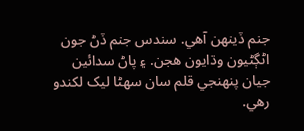جنم ڏينهن آهي. سندس جنم ڏڻ جون اڻڳڻيون وڌايون هجن. ۽ پاڻ سدائين جيان پنهنجي قلم سان سهڻا ليک لکندو رهي.